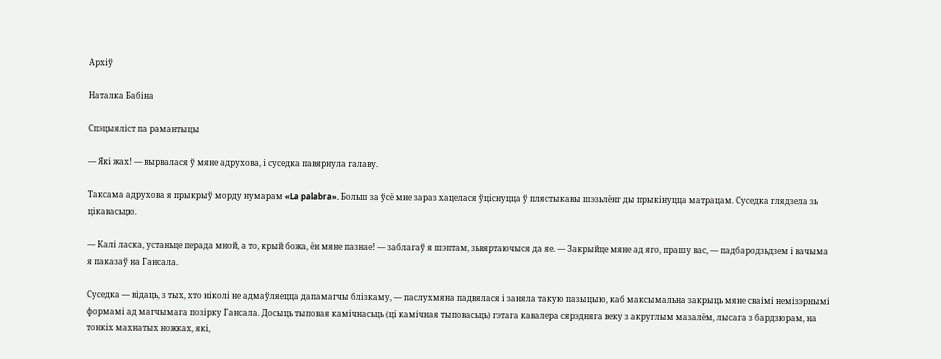Архіў

Наталка Бабіна

Спэцыяліст па рамантыцы

— Які жах! — вырвалася ў мяне адрухова, і суседка павярнула галаву.

Таксама адрухова я прыкрыў морду нумарам «La palabra». Больш за ўсё мне зараз хацелася ўціснуцца ў плястыкавы шэзьлёнг ды прыкінуцца матрацам. Суседка глядзела зь цікавасьцю.

— Калі ласка, устаньце перада мной, а то, крый божа, ён мяне пазнае! — заблагаў я шэптам, зьвяртаючыся да яе. — Закрыйце мяне ад яго, прашу вас, — падбародзьдзем і вачыма я паказаў на Гансала.

Суседка — відаць, з тых, хто ніколі не адмаўляецца дапамагчы блізкаму, — паслухмяна падвялася і заняла такую пазыцыю, каб максымальна закрыць мяне сваімі немізэрнымі формамі ад магчымага позірку Гансала. Досыць тыповая камічнасьць (ці камічная тыповасьць) гэтага кавалера сярэдняга веку з акруглым мазалём, лысага з бардзюрам, на тонкіх махнатых ножках, які,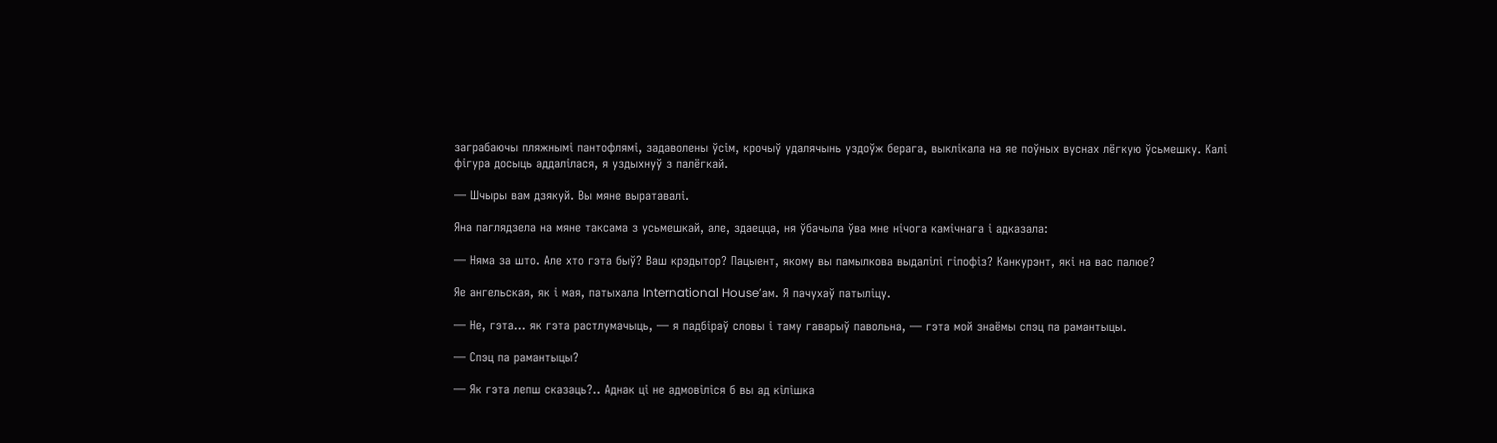заграбаючы пляжнымі пантофлямі, задаволены ўсім, крочыў удалячынь уздоўж берага, выклікала на яе поўных вуснах лёгкую ўсьмешку. Калі фігура досыць аддалілася, я уздыхнуў з палёгкай.

— Шчыры вам дзякуй. Вы мяне выратавалі.

Яна паглядзела на мяне таксама з усьмешкай, але, здаецца, ня ўбачыла ўва мне нічога камічнага і адказала:

— Няма за што. Але хто гэта быў? Ваш крэдытор? Пацыент, якому вы памылкова выдалілі гіпофіз? Канкурэнт, які на вас палюе?

Яе ангельская, як і мая, патыхала International House’ам. Я пачухаў патыліцу.

— Не, гэта… як гэта растлумачыць, — я падбіраў словы і таму гаварыў павольна, — гэта мой знаёмы спэц па рамантыцы.

— Спэц па рамантыцы?

— Як гэта лепш сказаць?.. Аднак ці не адмовіліся б вы ад кілішка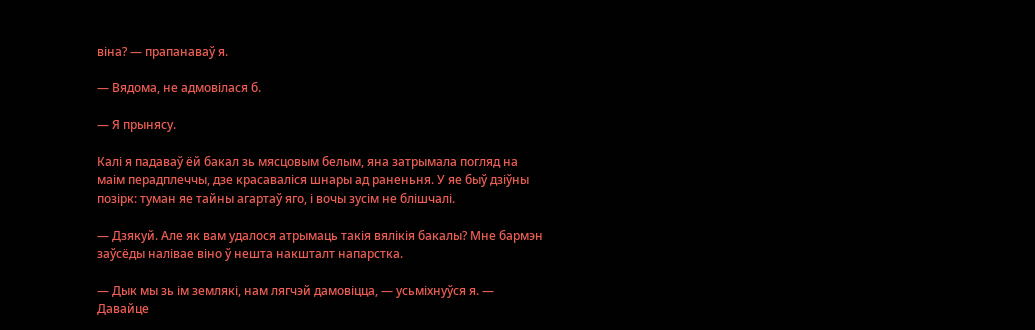віна? — прапанаваў я.

— Вядома, не адмовілася б.

— Я прынясу.

Калі я падаваў ёй бакал зь мясцовым белым, яна затрымала погляд на маім перадплеччы, дзе красаваліся шнары ад раненьня. У яе быў дзіўны позірк: туман яе тайны агартаў яго, і вочы зусім не блішчалі.

— Дзякуй. Але як вам удалося атрымаць такія вялікія бакалы? Мне бармэн заўсёды налівае віно ў нешта накшталт напарстка.

— Дык мы зь ім землякі, нам лягчэй дамовіцца, — усьміхнуўся я. — Давайце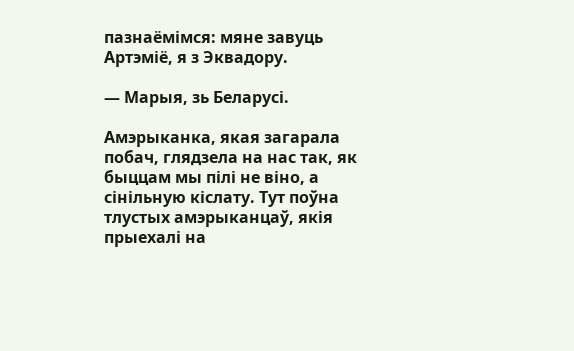пазнаёмімся: мяне завуць Артэміё, я з Эквадору.

— Марыя, зь Беларусі.

Амэрыканка, якая загарала побач, глядзела на нас так, як быццам мы пілі не віно, а сінільную кіслату. Тут поўна тлустых амэрыканцаў, якія прыехалі на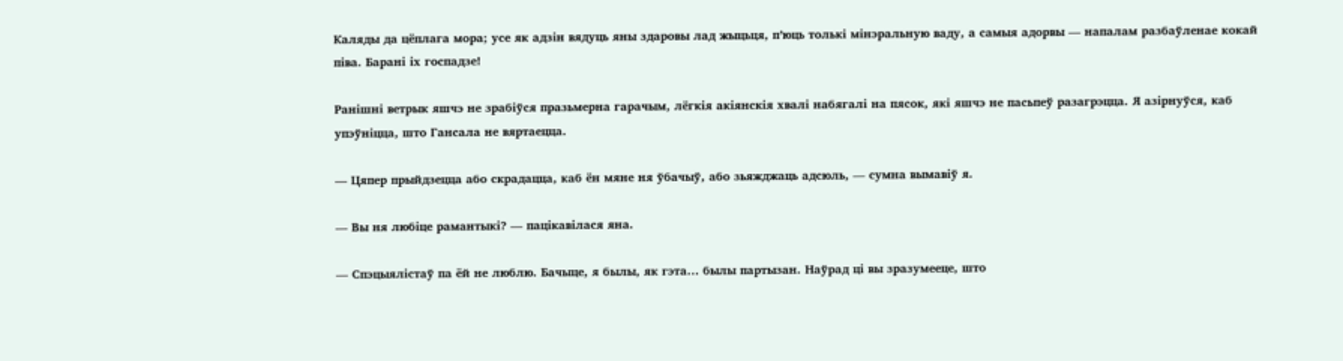Каляды да цёплага мора; усе як адзін вядуць яны здаровы лад жыцьця, п’юць толькі мінэральную ваду, а самыя адорвы — напалам разбаўленае кокай піва. Барані іх госпадзе!

Ранішні ветрык яшчэ не зрабіўся празьмерна гарачым, лёгкія акіянскія хвалі набягалі на пясок, які яшчэ не пасьпеў разагрэцца. Я азірнуўся, каб упэўніцца, што Гансала не вяртаецца.

— Цяпер прыйдзецца або скрадацца, каб ён мяне ня ўбачыў, або зьяжджаць адсюль, — сумна вымавіў я.

— Вы ня любіце рамантыкі? — пацікавілася яна.

— Спэцыялістаў па ёй не люблю. Бачыце, я былы, як гэта… былы партызан. Наўрад ці вы зразумееце, што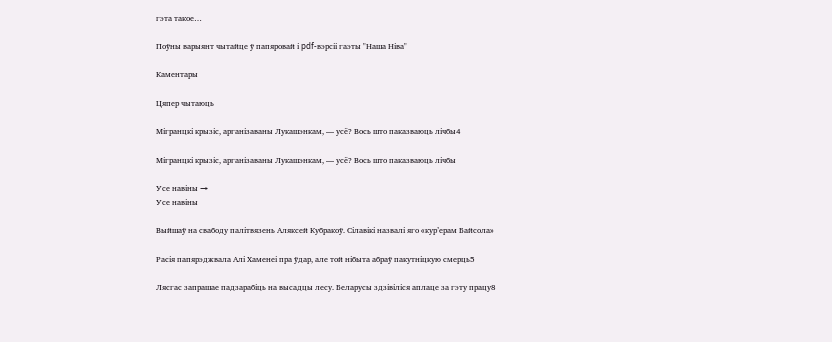гэта такое…

Поўны варыянт чытайце ў папяровай і pdf-вэрсіі гаэты "Наша Ніва"

Каментары

Цяпер чытаюць

Мігранцкі крызіс, арганізаваны Лукашэнкам, — усё? Вось што паказваюць лічбы4

Мігранцкі крызіс, арганізаваны Лукашэнкам, — усё? Вось што паказваюць лічбы

Усе навіны →
Усе навіны

Выйшаў на свабоду палітвязень Аляксей Кубракоў. Сілавікі назвалі яго «кур’ерам Байсола»

Расія папярэджвала Алі Хаменеі пра ўдар, але той нібыта абраў пакутніцкую смерць5

Лясгас запрашае падзарабіць на высадцы лесу. Беларусы здзівіліся аплаце за гэту працу8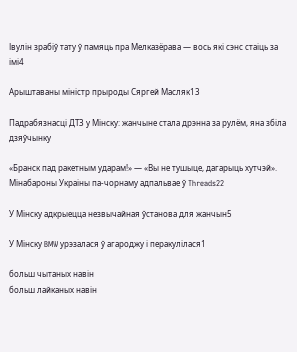Івулін зрабіў тату ў памяць пра Мелказёрава — вось які сэнс стаіць за імі4

Арыштаваны міністр прыроды Сяргей Масляк13

Падрабязнасці ДТЗ у Мінску: жанчыне стала дрэнна за рулём, яна збіла дзяўчынку

«Бранск пад ракетным ударам!» — «Вы не тушыце, дагарыць хутчэй». Мінабароны Украіны па-чорнаму адпальвае ў Threads22

У Мінску адкрыецца незвычайная ўстанова для жанчын5

У Мінску BMW урэзалася ў агароджу і перакулілася1

больш чытаных навін
больш лайканых навін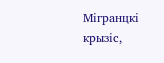Мігранцкі крызіс,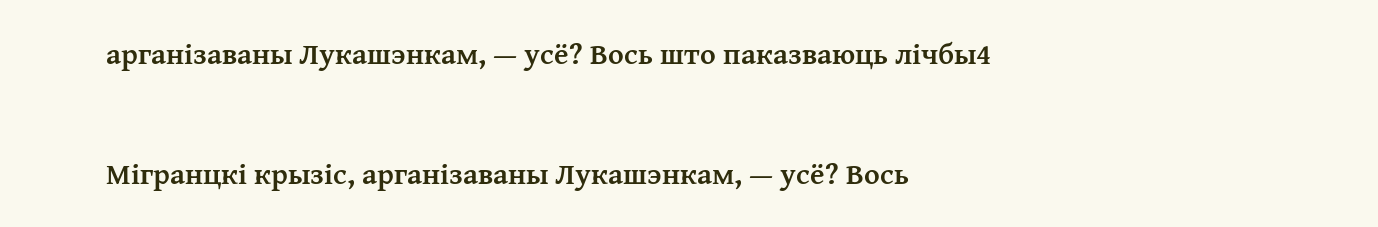арганізаваны Лукашэнкам, — усё? Вось што паказваюць лічбы4

Мігранцкі крызіс, арганізаваны Лукашэнкам, — усё? Вось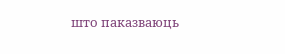што паказваюць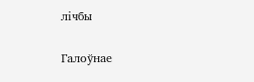лічбы

Галоўнае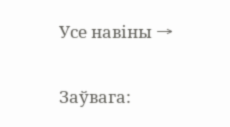Усе навіны →

Заўвага: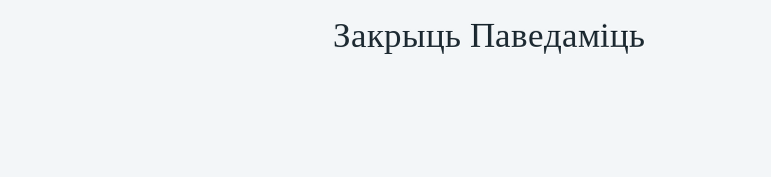Закрыць Паведаміць